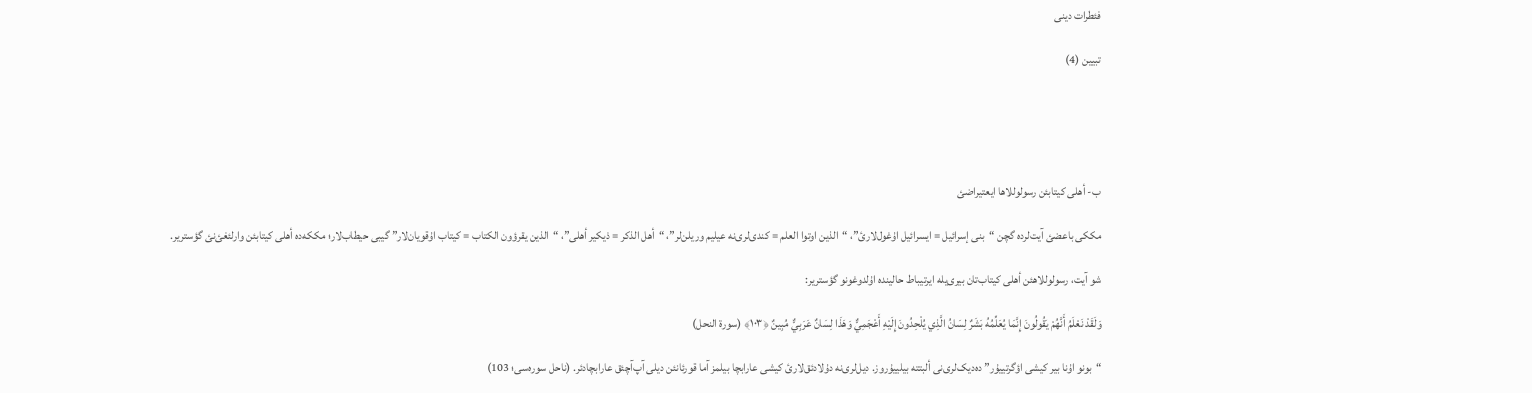فئطرات دینی

تبیین (4)





ب- أهلی کیتابئن رسولوللاها ایعتیراضئ

مککی باعضئ آیت‌لردە گچن “بنی إسرائیل = ایسرائیل اۇغول‌لارئ”، “الذین اوتوا العلم = کندی‌لری‌نە عیلیم وریلن‌لر”، “أهل الذکر = ذیکیر أهلی”، “الذین یقرؤون الکتاب = کیتاب اۇقویان‌لار” گیبی حیطاب‌لار؛ مککەدە أهلی کیتابئن وارلئغئ‌نئ گؤستریر.

شو آیت، رسولوللاهئن أهلی کیتاب‌تان بیری‌یلە ایرتیباط حالیندە اۇلدوغونو گؤستریر:

وَلَقَدْ نَعْلَمُ أَنَّهُمْ يَقُولُونَ إِنَّمَا يُعَلِّمُهُ بَشَرٌ لِسَانُ الَّذِي يُلْحِدُونَ إِلَيْهِ أَعْجَمِيٌّ وَهَذَا لِسَانٌ عَرَبِيٌّ مُبِينٌ ﴿۱۰۳﴾ (سورة النحل)

“بونو اۇنا بیر کیشی اؤگرتییۇر” دەدیک‌لری‌نی ألبتتە بیلییۇروز. دیل‌لری‌نە دۇلادئق‌لارئ کیشی عارابچا بیلمز آما قورئانئن دیلی آپ‌آچئق عارابچادئر. (ناحل سورەسی؛ 103)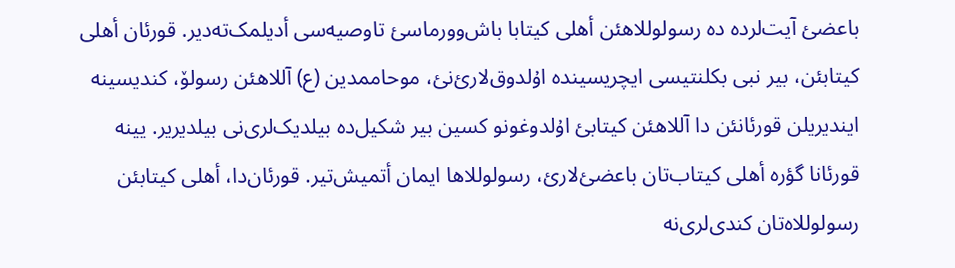باعضئ آیت‌لردە دە رسولوللاهئن أهلی کیتابا باش‌وورماسئ تاوصیەسی أدیلمک‌تەدیر. قورئان أهلی کیتابئن، بیر نبی بکلنتیسی ایچریسیندە اۇلدوق‌لارئ‌نئ، موحاممدین (ع) آللاهئن رسولۆ، کندیسینە ایندیریلن قورئانئن دا آللاهئن کیتابئ اۇلدوغونو کسین بیر شکیل‌دە بیلدیک‌لری‌نی بیلدیریر. یینە قورئانا گؤرە أهلی کیتاب‌تان باعضئ‌لارئ، رسولوللاها ایمان أتمیش‌تیر. قورئان‌دا، أهلی کیتابئن رسولوللاەتان کندی‌لری‌نە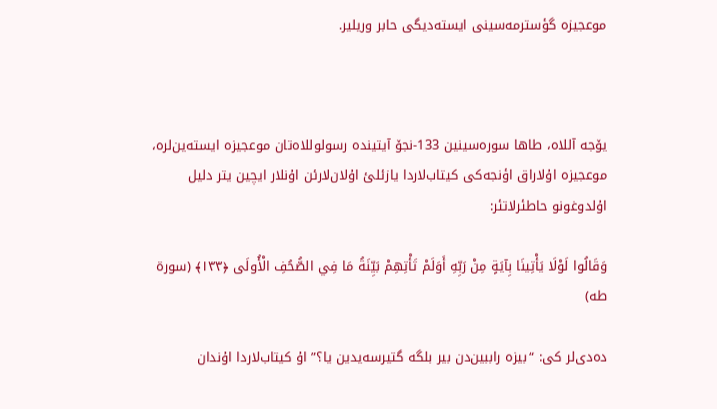موعجیزە گؤسترمەسینی ایستەدیگی حابر وریلیر.



یۆجە آللاە، طاها سورەسینین 133-نجۆ آیتیندە رسولوللاەتان موعجیزە ایستەین‌لرە، موعجیزە اۇلاراق اؤنجەکی کیتاب‌لاردا یازئلئ اۇلان‌لارئن اۇنلار ایچین یتر دلیل اۇلدوغونو حاطئرلاتئر:

وَقَالُوا لَوْلَا يَأْتِينَا بِآيَةٍ مِنْ رَبِّهِ أَوَلَمْ تَأْتِهِمْ بَيِّنَةُ مَا فِي الصُّحُفِ الْأُولَى ﴿۱۳۳﴾ (سورة طە)

دەدی‌لر کی: “بیزە راببین‌دن بیر بلگە گتیرسەیدین یا؟” اۇ کیتاب‌لاردا اۇندان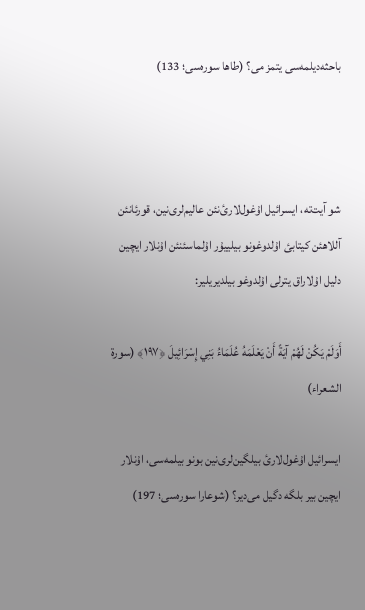باحثەدیلمەسی یتمز می؟ (طاها سورەسی؛ 133)



شو آیت‌تە، ایسرائیل اۇغول‌لارئ‌نئن عالیم‌لری‌نین، قورئانئن آللاهئن کیتابئ اۇلدوغونو بیلییۇر اۇلماسئنئن اۇنلار ایچین دلیل اۇلاراق یترلی اۇلدوغو بیلدیریلیر:

أَوَلَمْ يَكُنْ لَهُمْ آيَةً أَنْ يَعْلَمَهُ عُلَمَاءُ بَنِي إِسْرَائِيلَ ﴿۱۹۷﴾ (سورة الشعراء)

ایسرائیل اۇغول‌لارئ بیلگین‌لری‌نین بونو بیلمەسی، اۇنلار ایچین بیر بلگە دگیل می‌دیر؟ (شوعارا سورەسی؛ 197)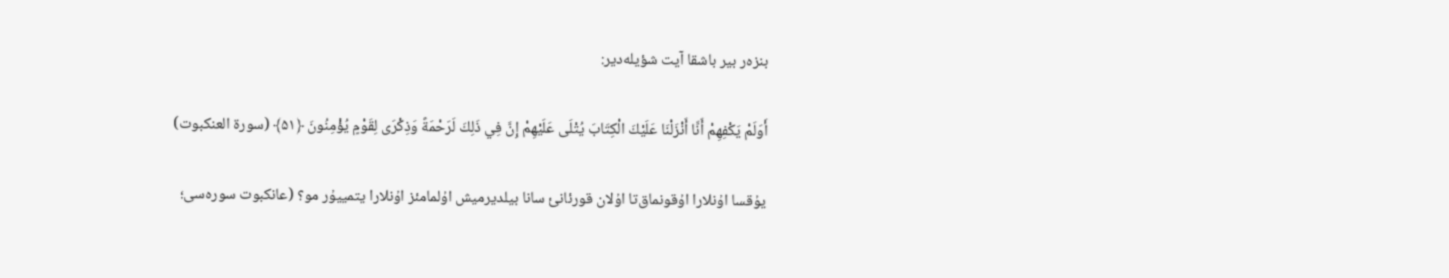بنزەر بیر باشقا آیت شؤیلەدیر:

أَوَلَمْ يَكْفِهِمْ أَنَّا أَنْزَلْنَا عَلَيْكَ الْكِتَابَ يُتْلَى عَلَيْهِمْ إِنَّ فِي ذَلِكَ لَرَحْمَةً وَذِكْرَى لِقَوْمٍ يُؤْمِنُونَ ﴿۵۱﴾ (سورة العنکبوت)

یۇقسا اۇنلارا اۇقونماق‌تا اۇلان قورئانئ سانا بیلدیرمیش اۇلمامئز اۇنلارا یتمییۇر مو؟ (عانکبوت سورەسی؛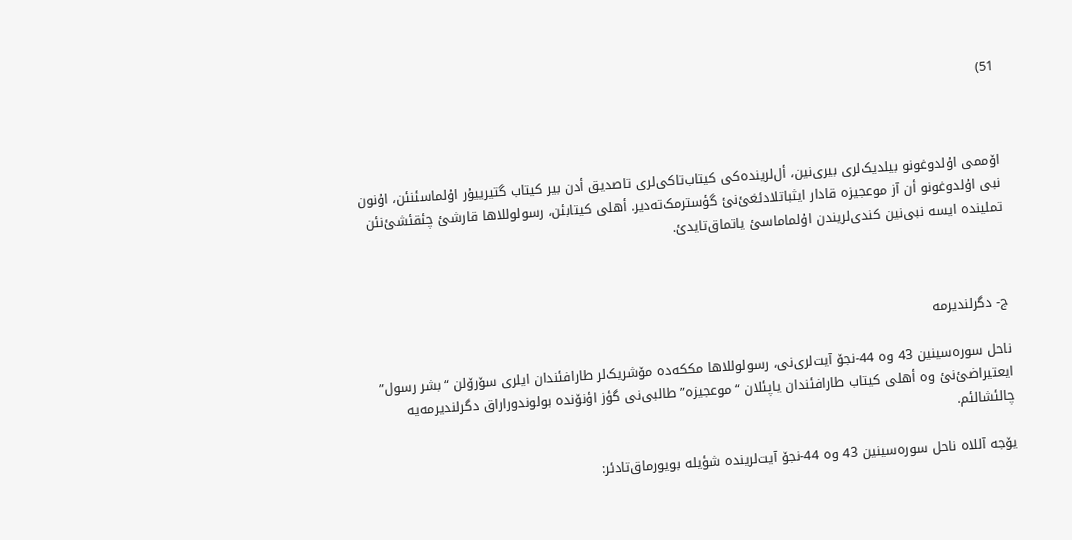51)



اۆممی اۇلدوغونو بیلدیک‌لری بیری‌نین، أل‌لریندەکی کیتاب‌تاکی‌لری تاصدیق أدن بیر کیتاب گتیرییۇر اۇلماسئنئن، اۇنون نبی اۇلدوغونو أن آز موعجیزە قادار ایثباتلادئغئ‌نئ گؤسترمک‌تەدیر. أهلی کیتابئن، رسولوللاها قارشئ چئقئشئ‌نئن تملیندە ایسە نبی‌نین کندی‌لریندن اۇلماماسئ یاتماق‌تایدئ.



ج- دگرلندیرمە

ناحل سورەسینین 43 وە 44-نجۆ آیت‌لری‌نی، رسولوللاها مککەدە مۆشریک‌لر طارافئندان ایلری سۆرۆلن “بشر رسول” ایعتیراضئ‌نئ وە أهلی کیتاب طارافئندان یاپئلان “موعجیزە” طالبی‌نی گؤز اؤنۆندە بولوندوراراق دگرلندیرمەیە چالئشالئم.

یۆجە آللاە ناحل سورەسینین 43 وە 44-نجۆ آیت‌لریندە شؤیلە بویورماق‌تادئر: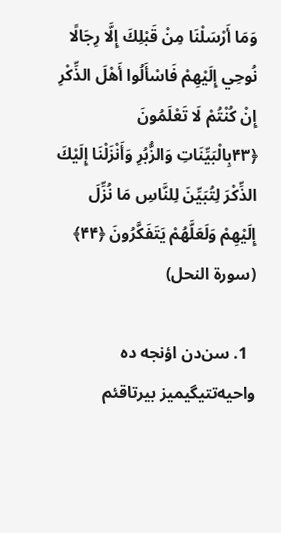وَمَا أَرْسَلْنَا مِنْ قَبْلِكَ إِلَّا رِجَالًا نُوحِي إِلَيْهِمْ فَاسْأَلُوا أَهْلَ الذِّكْرِ إِنْ كُنْتُمْ لَا تَعْلَمُونَ ﴿۴۳بِالْبَيِّنَاتِ وَالزُّبُرِ وَأَنْزَلْنَا إِلَيْكَ الذِّكْرَ لِتُبَيِّنَ لِلنَّاسِ مَا نُزِّلَ إِلَيْهِمْ وَلَعَلَّهُمْ يَتَفَكَّرُونَ ﴿۴۴﴾ (سورة النحل)

  1. سن‌دن اؤنجە دە واحیەتتیگیمیز بیرتاقئم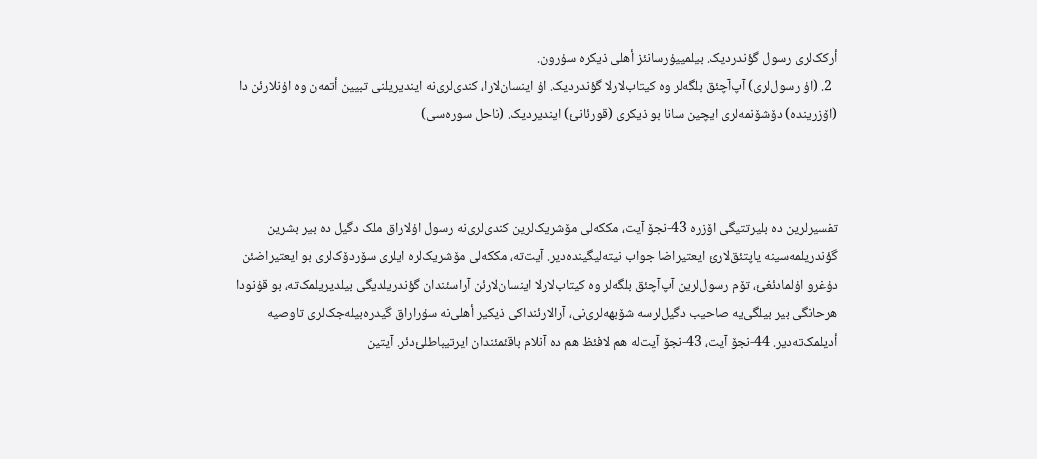أرکک‌لری رسول گؤندردیک. بیلمییۇرسانئز أهلی ذیکرە سۇرون.
  2. (اۇ رسول‌لری) آپ‌آچئق بلگەلر وە کیتاب‌لارلا گؤندردیک. اۇ اینسان‌لارا، کندی‌لری‌نە ایندیریلنی تبیین أتمەن وە اۇنلارئن دا (اۆزریندە) دۆشۆنمەلری ایچین سانا بو ذیکری (قورئانئ) ایندیردیک. (ناحل سورەسی)



تفسیرلرین دە بلیرتتیگی اۆزرە 43-نجۆ آیت، مککەلی مۆشریک‌لرین کندی‌لری‌نە رسول اۇلاراق ملک دگیل دە بیر بشرین گؤندریلمەسینە یاپتئق‌لارئ ایعتیراضا جواب نیتەلیگیندەدیر. آیت‌تە، مککەلی مۆشریک‌لرە ایلری سۆردۆک‌لری بو ایعتیراضئن دۇغرو اۇلمادئغئ، تۆم رسول‌لرین آپ‌آچئق بلگەلر وە کیتاب‌لارلا اینسان‌لارئن آراسئندان گؤندریلدیگی بیلدیریلمک‌تە، بو قۇنودا هرحانگی بیر بیلگی‌یە صاحیب دگیل‌لرسە شۆبهەلری‌نی، آرالارئنداکی ذیکیر أهلی‌نە سۇراراق گیدرەبیلەجک‌لری تاوصیە أدیلمک‌تەدیر. 44-نجۆ آیت، 43-نجۆ آیت‌لە هم لافئظ هم دە آنلام باقئمئندان ایرتیباطلئ‌دئر. آیتین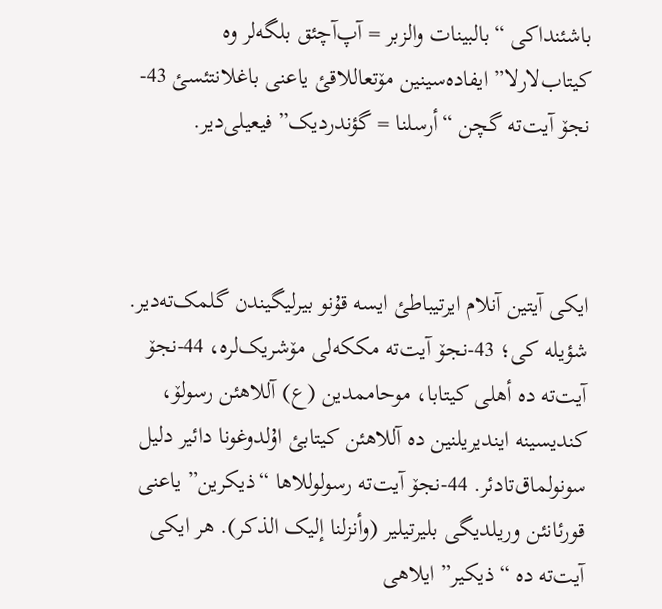باشئنداکی “بالبینات والزبر = آپ‌آچئق بلگەلر وە کیتاب‌لارلا” ایفادەسینین مۆتعاللاقئ یاعنی باغلانتئسئ 43-نجۆ آیت‌تە گچن “أرسلنا = گؤندردیک” فیعیلی‌دیر.



ایکی آیتین آنلام ایرتیباطئ ایسە قۇنو بیرلیگیندن گلمک‌تەدیر. شؤیلە کی؛ 43-نجۆ آیت‌تە مککەلی مۆشریک‌لرە، 44-نجۆ آیت‌تە دە أهلی کیتابا، موحاممدین (ع) آللاهئن رسولۆ، کندیسینە ایندیریلنین دە آللاهئن کیتابئ اۇلدوغونا دائیر دلیل سونولماق‌تادئر. 44-نجۆ آیت‌تە رسولوللاها “ذیکرین” یاعنی قورئانئن وریلدیگی بلیرتیلیر (وأنزلنا إلیک الذکر). هر ایکی آیت‌تە دە “ذیکیر” ایلاهی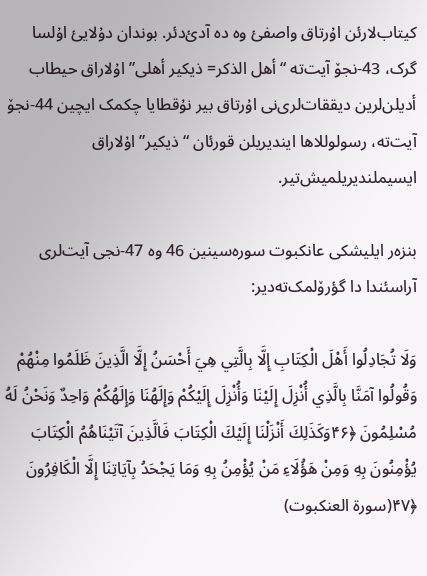کیتاب‌لارئن اۇرتاق واصفئ وە دە آدئ‌دئر. بوندان دۇلایئ اۇلسا گرک، 43-نجۆ آیت‌تە “أهل الذکر= ذیکیر أهلی” اۇلاراق حیطاب أدیلن‌لرین دیققات‌لری‌نی اۇرتاق بیر نۇقطایا چکمک ایچین 44-نجۆ آیت‌تە، رسولوللاها ایندیریلن قورئان “ذیکیر” اۇلاراق ایسیملندیریلمیش‌تیر.

بنزەر ایلیشکی عانکبوت سورەسینین 46 وە 47-نجی آیت‌لری آراسئندا دا گؤرۆلمک‌تەدیر:

وَلَا تُجَادِلُوا أَهْلَ الْكِتَابِ إِلَّا بِالَّتِي هِيَ أَحْسَنُ إِلَّا الَّذِينَ ظَلَمُوا مِنْهُمْ وَقُولُوا آمَنَّا بِالَّذِي أُنْزِلَ إِلَيْنَا وَأُنْزِلَ إِلَيْكُمْ وَإِلَهُنَا وَإِلَهُكُمْ وَاحِدٌ وَنَحْنُ لَهُ مُسْلِمُونَ ﴿۴۶وَكَذَلِكَ أَنْزَلْنَا إِلَيْكَ الْكِتَابَ فَالَّذِينَ آتَيْنَاهُمُ الْكِتَابَ يُؤْمِنُونَ بِهِ وَمِنْ هَؤُلَاءِ مَنْ يُؤْمِنُ بِهِ وَمَا يَجْحَدُ بِآيَاتِنَا إِلَّا الْكَافِرُونَ ﴿۴۷(سورة العنکبوت)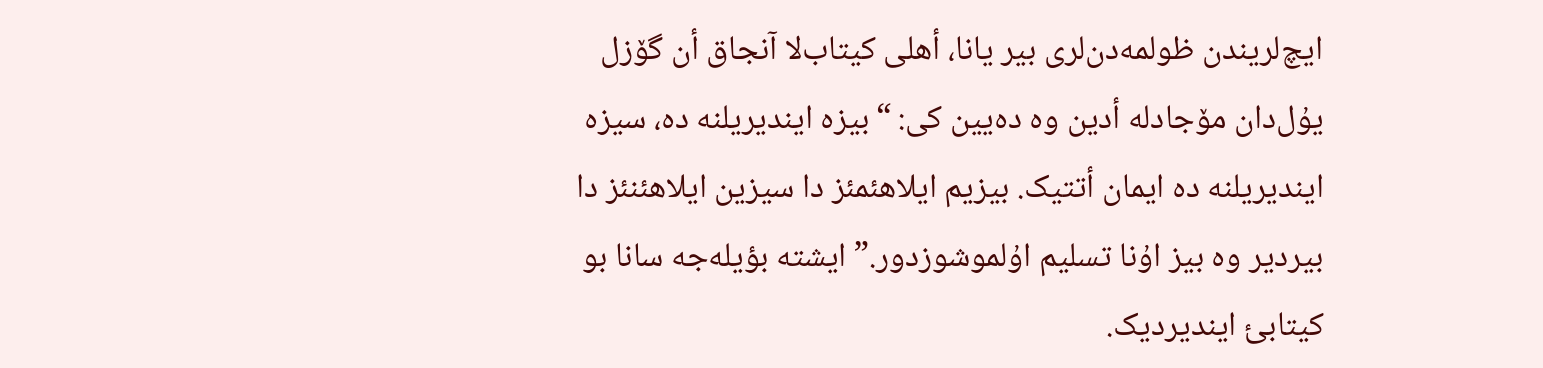ایچ‌لریندن ظولمەدن‌لری بیر یانا، أهلی کیتاب‌لا آنجاق أن گۆزل یۇل‌دان مۆجادلە أدین وە دەیین کی: “بیزە ایندیریلنە دە، سیزە ایندیریلنە دە ایمان أتتیک. بیزیم ایلاهئمئز دا سیزین ایلاهئنئز دا بیردیر وە بیز اۇنا تسلیم اۇلموشوزدور.” ایشتە بؤیلەجە سانا بو کیتابئ ایندیردیک.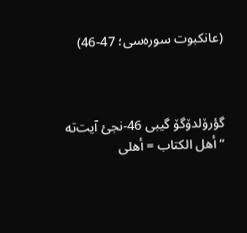(عانکبوت سورەسی؛ 47-46)



گؤرۆلدۆگۆ گیبی 46-نجئ آیت‌تە “أهل الکتاب = أهلی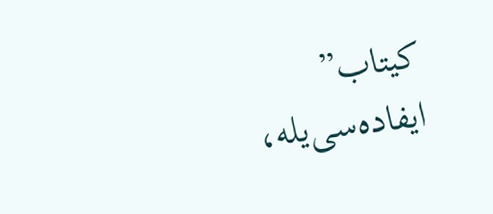کیتاب” ایفادەسی‌یلە،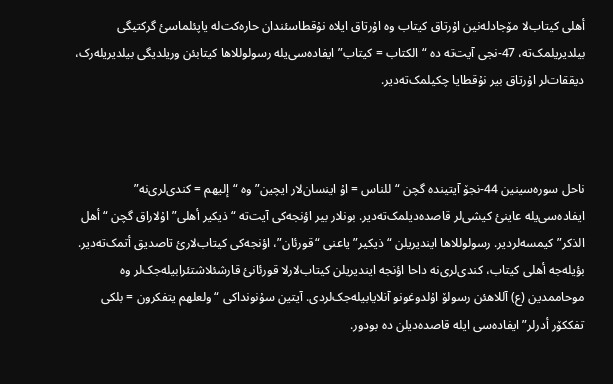أهلی کیتاب‌لا مۆجادلەنین اۇرتاق کیتاب وە اۇرتاق ایلاە نۇقطاسئندان حارەکت‌لە یاپئلماسئ گرکتیگی بیلدیریلمک‌تە، 47-نجی آیت‌تە دە “الکتاب = کیتاب” ایفادەسی‌یلە رسولوللاها کیتابئن وریلدیگی بیلدیریلەرک، دیققات‌لر اۇرتاق بیر نۇقطایا چکیلمک‌تەدیر.



ناحل سورەسینین 44-نجۆ آیتیندە گچن “للناس = اۇ اینسان‌لار ایچین” وە “إلیهم = کندی‌لری‌نە” ایفادەسی‌یلە عاینئ کیشی‌لر قاصدەدیلمک‌تەدیر. بونلار بیر اؤنجەکی آیت‌تە “ذیکیر أهلی” اۇلاراق گچن “أهل الذکر” کیمسەلردیر. رسولوللاها ایندیریلن “ذیکیر” یاعنی “قورئان”، اؤنجەکی کیتاب‌لارئ تاصدیق أتمک‌تەدیر. بؤیلەجە أهلی کیتاب، کندی‌لری‌نە داحا اؤنجە ایندیریلن کیتاب‌لارلا قورئانئ قارشئلاشتئرابیلەجک‌لر وە موحاممدین (ع) آللاهئن رسولۆ اۇلدوغونو آنلایابیلەجک‌لردی. آیتین سۇنونداکی “ولعلهم یتفکرون = بلکی تفککۆر أدرلر” ایفادەسی ایلە قاصدەدیلن دە بودور.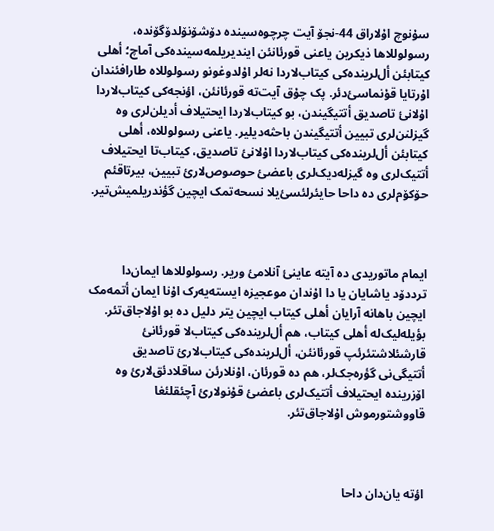سۇنوچ اۇلاراق 44-نجۆ آیت چرچوەسیندە دۆشۆنۆلدۆگۆندە، رسولوللاها ذیکرین یاعنی قورئانئن ایندیریلمەسیندەکی آماچ؛ أهلی کیتابئن أل‌لریندەکی کیتاب‌لاردا نەلر اۇلدوغونو رسولوللاە طارافئندان اۇرتایا قۇنماسئ‌دئر. پک چۇق آیت‌تە قورئانئن، اؤنجەکی کیتاب‌لاردا اۇلانئ تاصدیق أتتیگیندن، بو کیتاب‌لاردا ایحتیلاف أدیلن‌لری وە گیزلنن‌لری تبیین أتتیگیندن باحثەدیلیر. یاعنی رسولوللاە، أهلی کیتابئن أل‌لریندەکی کیتاب‌لاردا اۇلانئ تاصدیق، کیتاب‌تا ایحتیلاف أتتیک‌لری وە گیزلەدیک‌لری باعضئ حوصوص‌لارئ تبیین، بیرتاقئم حۆکۆم‌لری دە داحا حایئرلئسئ‌یلا نسحەتمک ایچین گؤندریلمیش‌تیر.



ایمام ماتوریدی دە آیتە عاینئ آنلامئ وریر. رسولوللاها ایمان‌دا ترددۆد یاشایان یا دا اۇندان موعجیزە ایستەیەرک اۇنا ایمان أتمەمک ایچین باهانە آرایان أهلی کیتاب ایچین یتر دلیل دە بو اۇلاجاق‌تئر. بؤیلەلیک‌لە أهلی کیتاب، هم أل‌لریندەکی کیتاب‌لا قورئانئ قارشئلاشتئرئپ قورئانئن، أل‌لریندەکی کیتاب‌لارئ تاصدیق أتتیگی‌نی گؤرەجک‌لر، هم دە قورئان، اۇنلارئن ساقلادئق‌لارئ وە اۆزریندە ایحتیلاف أتتیک‌لری باعضئ قۇنولارئ آچئقلئغا قاووشتورموش اۇلاجاق‌تئر.



اؤتە یان‌دان داحا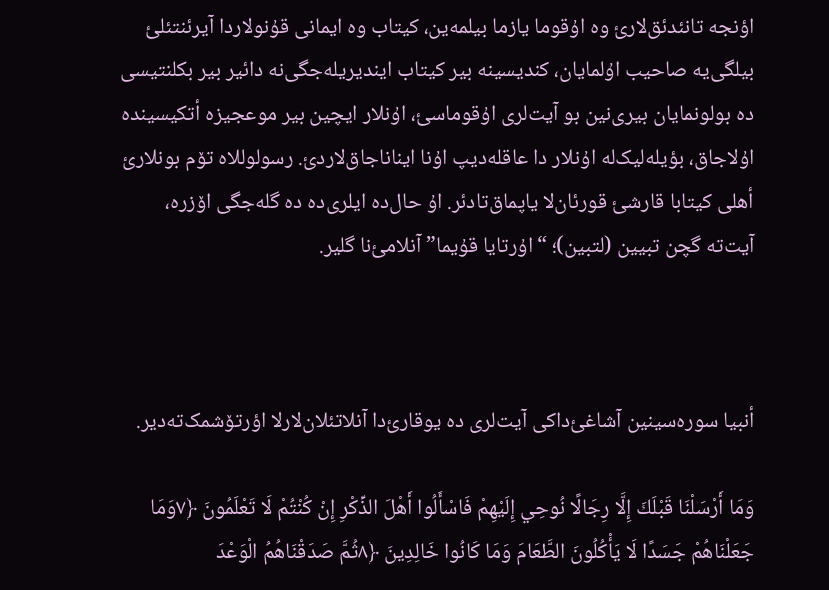اؤنجە تانئدئق‌لارئ وە اۇقوما یازما بیلمەین، کیتاب وە ایمانی قۇنولاردا آیرئنتئلئ بیلگی‌یە صاحیب اۇلمایان، کندیسینە بیر کیتاب ایندیریلەجگی‌نە دائیر بیر بکلنتیسی دە بولونمایان بیری‌نین بو آیت‌لری اۇقوماسئ، اۇنلار ایچین بیر موعجیزە أتکیسیندە اۇلاجاق، بؤیلەلیک‌لە اۇنلار دا عاقلەدیپ اۇنا ایناناجاق‌لاردئ. رسولوللاە تۆم بونلارئ أهلی کیتابا قارشئ قورئان‌لا یاپماق‌تادئر. اۇ حال‌دە ایلری‌دە دە گلەجگی اۆزرە، آیت‌تە گچن تبیین (لتبین)؛ “اۇرتایا قۇیما” آنلامئ‌نا گلیر.



أنبیا سورەسینین آشاغئ‌داکی آیت‌لری دە یوقارئ‌دا آنلاتئلان‌لارلا اؤرتۆشمک‌تەدیر.

وَمَا أَرْسَلْنَا قَبْلَكَ إِلَّا رِجَالًا نُوحِي إِلَيْهِمْ فَاسْأَلُوا أَهْلَ الذِّكْرِ إِنْ كُنْتُمْ لَا تَعْلَمُونَ ﴿۷وَمَا جَعَلْنَاهُمْ جَسَدًا لَا يَأْكُلُونَ الطَّعَامَ وَمَا كَانُوا خَالِدِينَ ﴿۸ثُمَّ صَدَقْنَاهُمُ الْوَعْدَ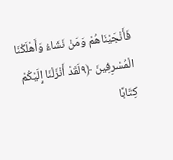فَأَنْجَيْنَاهُمْ وَمَنْ نَشَاءُ وَأَهْلَكْنَا الْمُسْرِفِينَ ﴿۹لَقَدْ أَنْزَلْنَا إِلَيْكُمْ كِتَابًا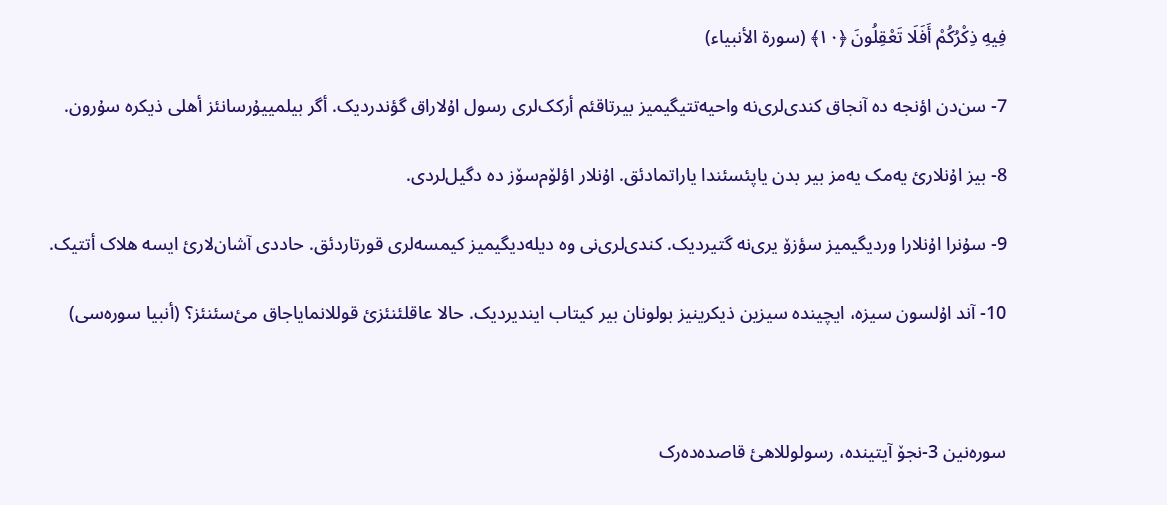فِيهِ ذِكْرُكُمْ أَفَلَا تَعْقِلُونَ ﴿۱۰﴾ (سورة الأنبیاء)

7- سن‌دن اؤنجە دە آنجاق کندی‌لری‌نە واحیەتتیگیمیز بیرتاقئم أرکک‌لری رسول اۇلاراق گؤندردیک. أگر بیلمییۇرسانئز أهلی ذیکرە سۇرون.

8- بیز اۇنلارئ یەمک یەمز بیر بدن یاپئسئندا یاراتمادئق. اۇنلار اؤلۆم‌سۆز دە دگیل‌لردی.

9- سۇنرا اۇنلارا وردیگیمیز سؤزۆ یری‌نە گتیردیک. کندی‌لری‌نی وە دیلەدیگیمیز کیمسەلری قورتاردئق. حاددی آشان‌لارئ ایسە هلاک أتتیک.

10- آند اۇلسون سیزە، ایچیندە سیزین ذیکرینیز بولونان بیر کیتاب ایندیردیک. حالا عاقلئنئزئ قوللانمایاجاق مئ‌سئنئز؟ (أنبیا سورەسی)



سورەنین 3-نجۆ آیتیندە، رسولوللاهئ قاصدەدەرک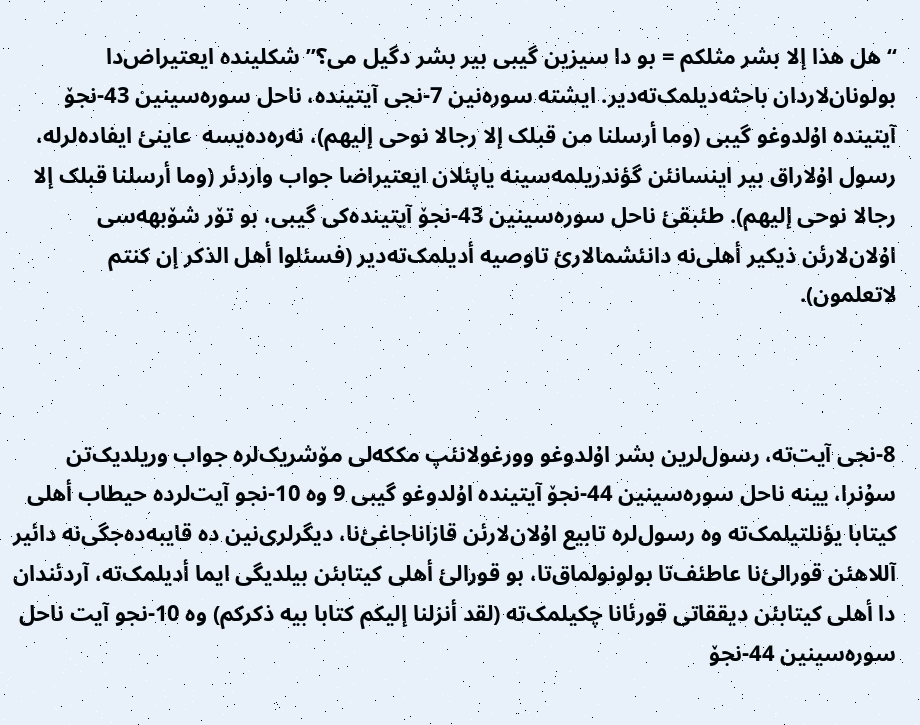“هل هذا إلا بشر مثلکم = بو دا سیزین گیبی بیر بشر دگیل می؟” شکلیندە ایعتیراض‌دا بولونان‌لاردان باحثەدیلمک‌تەدیر. ایشتە سورەنین 7-نجی آیتیندە، ناحل سورەسینین 43-نجۆ آیتیندە اۇلدوغو گیبی (وما أرسلنا من قبلک إلا رجالا نوحی إلیهم)، نەرەدەیسە  عاینئ ایفادەلرلە، رسول اۇلاراق بیر اینسانئن گؤندریلمەسینە یاپئلان ایعتیراضا جواب واردئر (وما أرسلنا قبلک إلا رجالا نوحی إلیهم). طئبقئ ناحل سورەسینین 43-نجۆ آیتیندەکی گیبی، بو تۆر شۆبهەسی اۇلان‌لارئن ذیکیر أهلی‌نە دانئشمالارئ تاوصیە أدیلمک‌تەدیر (فسئلوا أهل الذکر إن کنتم لاتعلمون).



8-نجی آیت‌تە، رسول‌لرین بشر اۇلدوغو وورغولانئپ مککەلی مۆشریک‌لرە جواب وریلدیک‌تن سۇنرا، یینە ناحل سورەسینین 44-نجۆ آیتیندە اۇلدوغو گیبی 9 وە 10-نجو آیت‌لردە حیطاب أهلی کیتابا یؤنلتیلمک‌تە وە رسول‌لرە تابیع اۇلان‌لارئن قازاناجاغئ‌نا، دیگرلری‌نین دە قایبەدەجگی‌نە دائیر آللاهئن قورالئ‌نا عاطئف‌تا بولونولماق‌تا، بو قورالئ أهلی کیتابئن بیلدیگی ایما أدیلمک‌تە، آردئندان دا أهلی کیتابئن دیققاتی قورئانا چکیلمک‌تە (لقد أنزلنا إلیکم کتابا بیە ذکرکم) وە 10-نجو آیت ناحل سورەسینین 44-نجۆ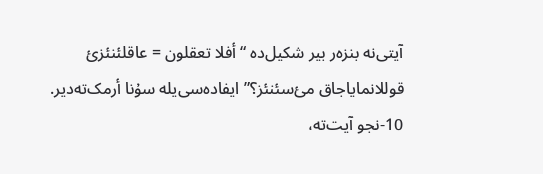آیتی‌نە بنزەر بیر شکیل‌دە “أفلا تعقلون = عاقلئنئزئ قوللانمایاجاق مئ‌سئنئز؟” ایفادەسی‌یلە سۇنا أرمک‌تەدیر. 10-نجو آیت‌تە،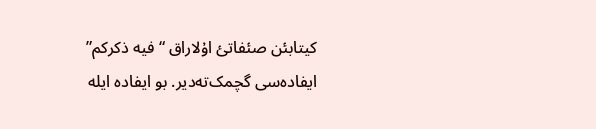کیتابئن صئفاتئ اۇلاراق “فیە ذکرکم” ایفادەسی گچمک‌تەدیر. بو ایفادە ایلە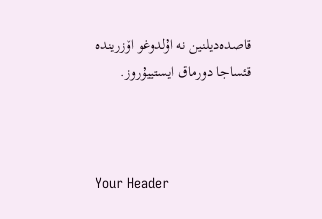قاصدەدیلنین نە اۇلدوغو اۆزریندە قئساجا دورماق ایستییۇروز.



Your Header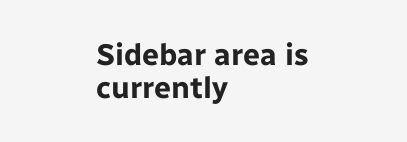Sidebar area is currently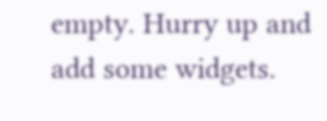empty. Hurry up and add some widgets.